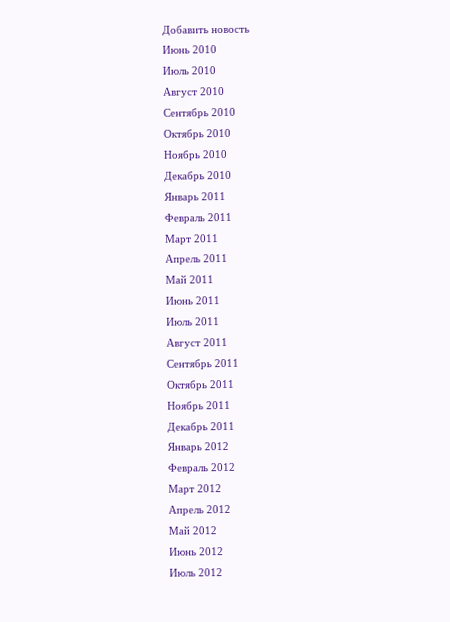Добавить новость
Июнь 2010
Июль 2010
Август 2010
Сентябрь 2010
Октябрь 2010
Ноябрь 2010
Декабрь 2010
Январь 2011
Февраль 2011
Март 2011
Апрель 2011
Май 2011
Июнь 2011
Июль 2011
Август 2011
Сентябрь 2011
Октябрь 2011
Ноябрь 2011
Декабрь 2011
Январь 2012
Февраль 2012
Март 2012
Апрель 2012
Май 2012
Июнь 2012
Июль 2012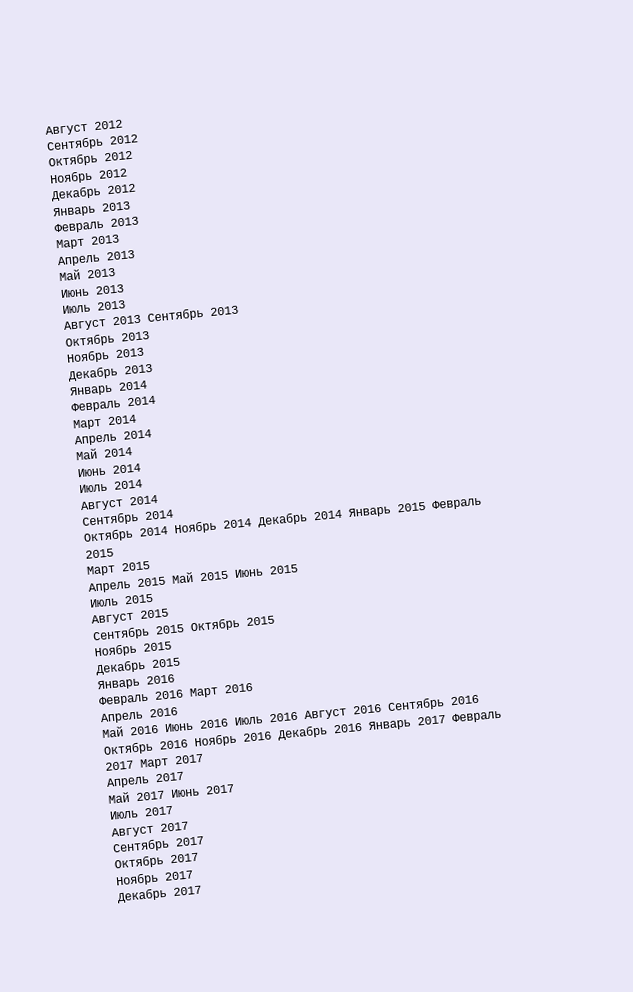Август 2012
Сентябрь 2012
Октябрь 2012
Ноябрь 2012
Декабрь 2012
Январь 2013
Февраль 2013
Март 2013
Апрель 2013
Май 2013
Июнь 2013
Июль 2013
Август 2013 Сентябрь 2013
Октябрь 2013
Ноябрь 2013
Декабрь 2013
Январь 2014
Февраль 2014
Март 2014
Апрель 2014
Май 2014
Июнь 2014
Июль 2014
Август 2014
Сентябрь 2014
Октябрь 2014 Ноябрь 2014 Декабрь 2014 Январь 2015 Февраль 2015
Март 2015
Апрель 2015 Май 2015 Июнь 2015
Июль 2015
Август 2015
Сентябрь 2015 Октябрь 2015
Ноябрь 2015
Декабрь 2015
Январь 2016
Февраль 2016 Март 2016
Апрель 2016
Май 2016 Июнь 2016 Июль 2016 Август 2016 Сентябрь 2016 Октябрь 2016 Ноябрь 2016 Декабрь 2016 Январь 2017 Февраль 2017 Март 2017
Апрель 2017
Май 2017 Июнь 2017
Июль 2017
Август 2017
Сентябрь 2017
Октябрь 2017
Ноябрь 2017
Декабрь 2017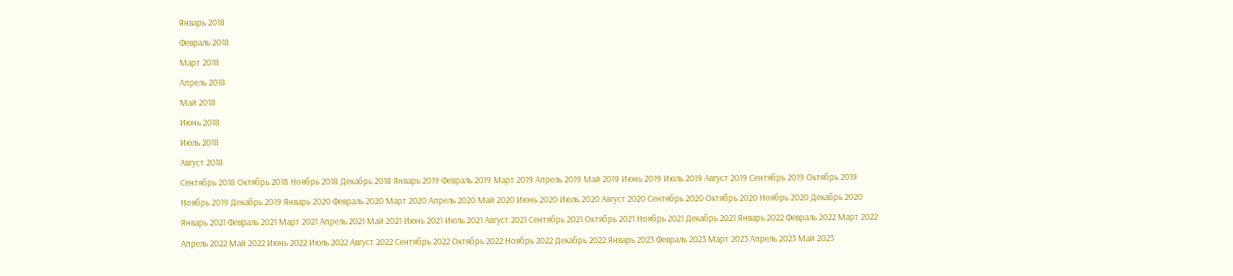Январь 2018
Февраль 2018
Март 2018
Апрель 2018
Май 2018
Июнь 2018
Июль 2018
Август 2018
Сентябрь 2018 Октябрь 2018 Ноябрь 2018 Декабрь 2018 Январь 2019 Февраль 2019 Март 2019 Апрель 2019 Май 2019 Июнь 2019 Июль 2019 Август 2019 Сентябрь 2019 Октябрь 2019 Ноябрь 2019 Декабрь 2019 Январь 2020 Февраль 2020 Март 2020 Апрель 2020 Май 2020 Июнь 2020 Июль 2020 Август 2020 Сентябрь 2020 Октябрь 2020 Ноябрь 2020 Декабрь 2020 Январь 2021 Февраль 2021 Март 2021 Апрель 2021 Май 2021 Июнь 2021 Июль 2021 Август 2021 Сентябрь 2021 Октябрь 2021 Ноябрь 2021 Декабрь 2021 Январь 2022 Февраль 2022 Март 2022 Апрель 2022 Май 2022 Июнь 2022 Июль 2022 Август 2022 Сентябрь 2022 Октябрь 2022 Ноябрь 2022 Декабрь 2022 Январь 2023 Февраль 2023 Март 2023 Апрель 2023 Май 2023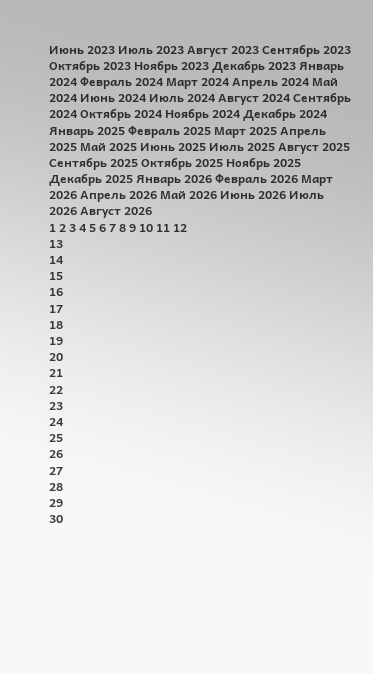Июнь 2023 Июль 2023 Август 2023 Сентябрь 2023 Октябрь 2023 Ноябрь 2023 Декабрь 2023 Январь 2024 Февраль 2024 Март 2024 Апрель 2024 Май 2024 Июнь 2024 Июль 2024 Август 2024 Сентябрь 2024 Октябрь 2024 Ноябрь 2024 Декабрь 2024 Январь 2025 Февраль 2025 Март 2025 Апрель 2025 Май 2025 Июнь 2025 Июль 2025 Август 2025 Сентябрь 2025 Октябрь 2025 Ноябрь 2025 Декабрь 2025 Январь 2026 Февраль 2026 Март 2026 Апрель 2026 Май 2026 Июнь 2026 Июль 2026 Август 2026
1 2 3 4 5 6 7 8 9 10 11 12
13
14
15
16
17
18
19
20
21
22
23
24
25
26
27
28
29
30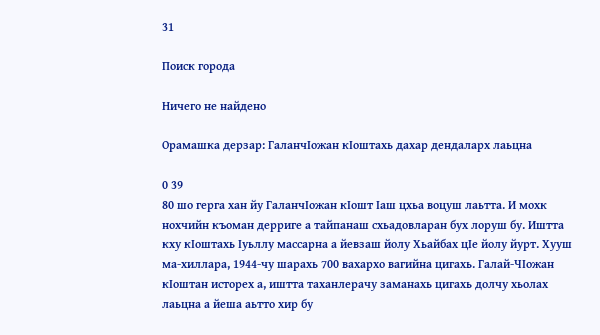31

Поиск города

Ничего не найдено

Орамашка дерзар: ГаланчIожан кIоштахь дахар дендаларх лаьцна

0 39
80 шо герга хан йу ГаланчIожан кIошт Iаш цхьа воцуш лаьтта. И мохк нохчийн къоман дерриге а тайпанаш схьадовларан бух лоруш бу. Иштта кху кIоштахь Iуьллу массарна а йевзаш йолу Хьайбах цIе йолу йурт. Хууш ма-хиллара, 1944-чу шарахь 700 вахархо вагийна цигахь. Галай-ЧIожан кIоштан исторех а, иштта таханлерачу заманахь цигахь долчу хьолах лаьцна а йеша аьтто хир бу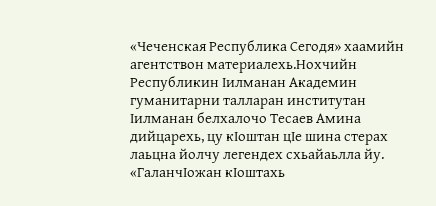«Чеченская Республика Сегодя» хаамийн агентствон материалехь.Нохчийн Республикин Iилманан Академин гуманитарни талларан институтан Iилманан белхалочо Тесаев Амина дийцарехь, цу кIоштан цIе шина стерах лаьцна йолчу легендех схьайаьлла йу. «ГаланчIожан кIоштахь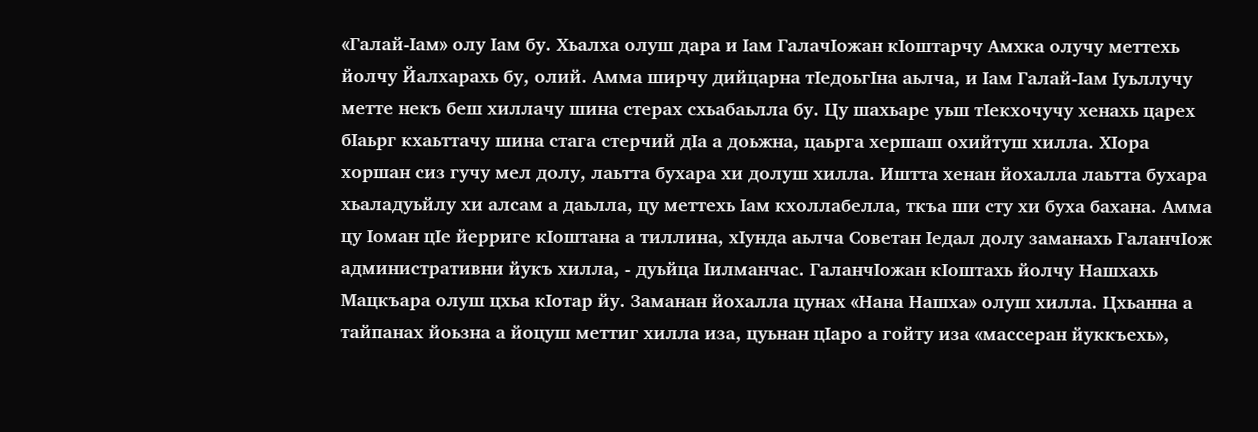«Галай-Iам» олу Iам бу. Хьалха олуш дара и Iам ГалачIожан кIоштарчу Амхка олучу меттехь йолчу Йалхарахь бу, олий. Амма ширчу дийцарна тIедоьгIна аьлча, и Iам Галай-Iам Iуьллучу метте некъ беш хиллачу шина стерах схьабаьлла бу. Цу шахьаре уьш тIекхочучу хенахь царех бIаьрг кхаьттачу шина стага стерчий дIа а доьжна, цаьрга хершаш охийтуш хилла. ХIора хоршан сиз гучу мел долу, лаьтта бухара хи долуш хилла. Иштта хенан йохалла лаьтта бухара хьаладуьйлу хи алсам а даьлла, цу меттехь Iам кхоллабелла, ткъа ши сту хи буха бахана. Амма цу Iоман цIе йерриге кIоштана а тиллина, хIунда аьлча Советан Iедал долу заманахь ГаланчIож административни йукъ хилла, - дуьйца Iилманчас. ГаланчIожан кIоштахь йолчу Нашхахь Мацкъара олуш цхьа кIотар йу. Заманан йохалла цунах «Нана Нашха» олуш хилла. Цхьанна а тайпанах йоьзна а йоцуш меттиг хилла иза, цуьнан цIаро а гойту иза «массеран йуккъехь»,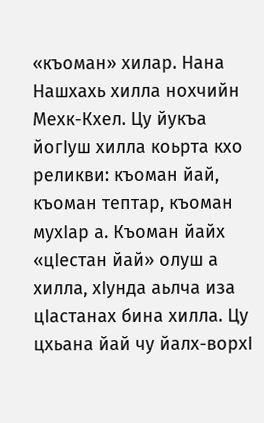«къоман» хилар. Нана Нашхахь хилла нохчийн Мехк-Кхел. Цу йукъа йогIуш хилла коьрта кхо реликви: къоман йай, къоман тептар, къоман мухIар а. Къоман йайх «цIестан йай» олуш а хилла, хIунда аьлча иза цIастанах бина хилла. Цу цхьана йай чу йалх-ворхI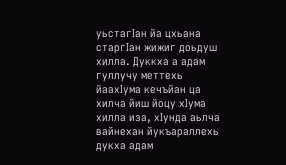уьстагIан йа цхьана старгIан жижиг доьдуш хилла. Дуккха а адам гуллучу меттехь йаахIума кечъйан ца хилча йиш йоцу хIума хилла иза, хIунда аьлча вайнехан йукъараллехь дукха адам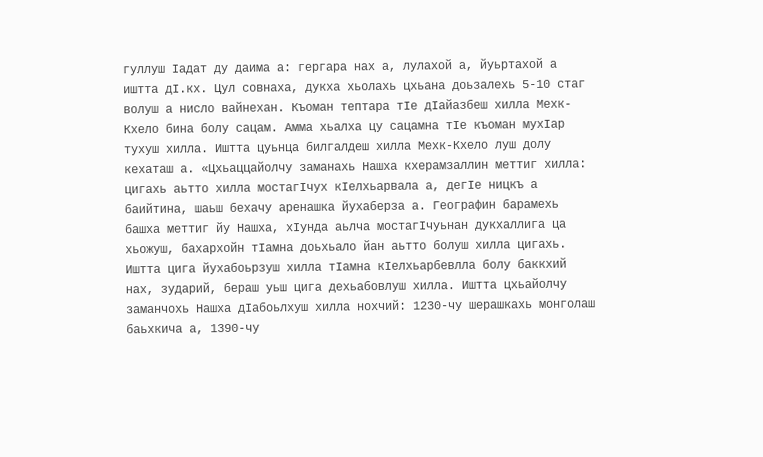гуллуш Iадат ду даима а: гергара нах а, лулахой а, йуьртахой а иштта дI.кх. Цул совнаха, дукха хьолахь цхьана доьзалехь 5-10 стаг волуш а нисло вайнехан. Къоман тептара тIе дIайазбеш хилла Мехк-Кхело бина болу сацам. Амма хьалха цу сацамна тIе къоман мухIар тухуш хилла. Иштта цуьнца билгалдеш хилла Мехк-Кхело луш долу кехаташ а. «Цхьаццайолчу заманахь Нашха кхерамзаллин меттиг хилла: цигахь аьтто хилла мостагIчух кIелхьарвала а, дегIе ницкъ а баийтина, шаьш бехачу аренашка йухаберза а. Географин барамехь башха меттиг йу Нашха, хIунда аьлча мостагIчуьнан дукхаллига ца хьожуш, бахархойн тIамна доьхьало йан аьтто болуш хилла цигахь. Иштта цига йухабоьрзуш хилла тIамна кIелхьарбевлла болу баккхий нах, зударий, бераш уьш цига дехьабовлуш хилла. Иштта цхьайолчу заманчохь Нашха дIабоьлхуш хилла нохчий: 1230-чу шерашкахь монголаш баьхкича а, 1390-чу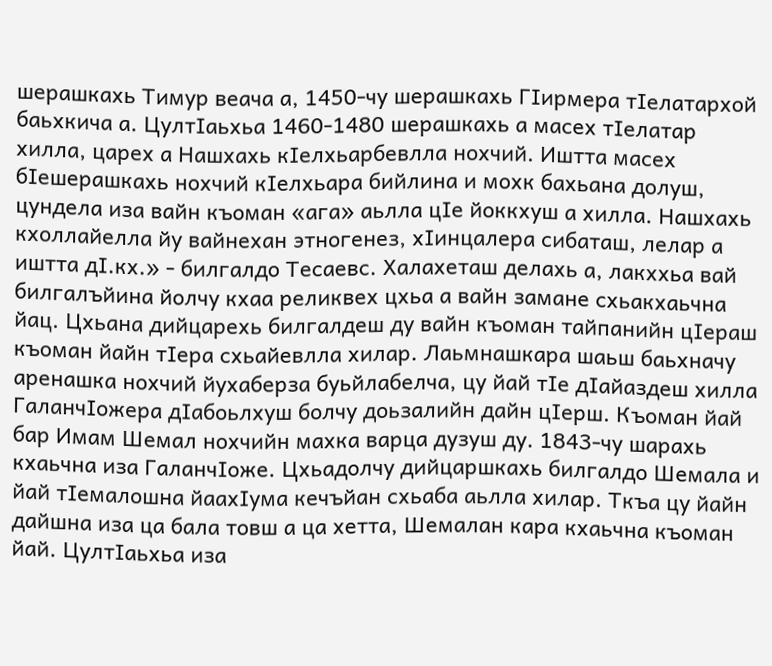шерашкахь Тимур веача а, 1450-чу шерашкахь ГIирмера тIелатархой баьхкича а. ЦултIаьхьа 1460-1480 шерашкахь а масех тIелатар хилла, царех а Нашхахь кIелхьарбевлла нохчий. Иштта масех бIешерашкахь нохчий кIелхьара бийлина и мохк бахьана долуш, цундела иза вайн къоман «ага» аьлла цIе йоккхуш а хилла. Нашхахь кхоллайелла йу вайнехан этногенез, хIинцалера сибаташ, лелар а иштта дI.кх.» - билгалдо Тесаевс. Халахеташ делахь а, лакххьа вай билгалъйина йолчу кхаа реликвех цхьа а вайн замане схьакхаьчна йац. Цхьана дийцарехь билгалдеш ду вайн къоман тайпанийн цIераш къоман йайн тIера схьайевлла хилар. Лаьмнашкара шаьш баьхначу аренашка нохчий йухаберза буьйлабелча, цу йай тIе дIайаздеш хилла ГаланчIожера дIабоьлхуш болчу доьзалийн дайн цIерш. Къоман йай бар Имам Шемал нохчийн махка варца дузуш ду. 1843-чу шарахь кхаьчна иза ГаланчIоже. Цхьадолчу дийцаршкахь билгалдо Шемала и йай тIемалошна йаахIума кечъйан схьаба аьлла хилар. Ткъа цу йайн дайшна иза ца бала товш а ца хетта, Шемалан кара кхаьчна къоман йай. ЦултIаьхьа иза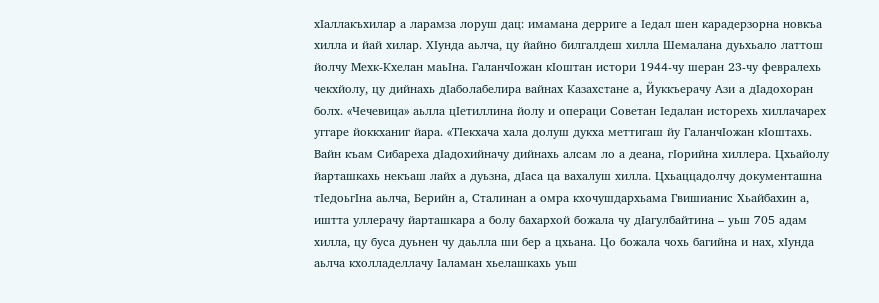хIаллакъхилар а ларамза лоруш дац: имамана дерриге а Iедал шен карадерзорна новкъа хилла и йай хилар. ХIунда аьлча, цу йайно билгалдеш хилла Шемалана дуьхьало латтош йолчу Мехк-Кхелан маьIна. ГаланчIожан кIоштан истори 1944-чу шеран 23-чу февралехь чекхйолу, цу дийнахь дIаболабелира вайнах Казахстане а, Йуккъерачу Ази а дIадохоран болх. «Чечевица» аьлла цIетиллина йолу и операци Советан Iедалан исторехь хиллачарех уггаре йоккханиг йара. «ТIекхача хала долуш дукха меттигаш йу ГаланчIожан кIоштахь. Вайн къам Сибареха дIадохийначу дийнахь алсам ло а деана, гIорийна хиллера. Цхьайолу йарташкахь некъаш лайх а дуьзна, дIаса ца вахалуш хилла. Цхьаццадолчу документашна тIедоьгIна аьлча, Берийн а, Сталинан а омра кхочушдархьама Гвишианис Хьайбахин а, иштта уллерачу йарташкара а болу бахархой божала чу дIагулбайтина – уьш 705 адам хилла, цу буса дуьнен чу даьлла ши бер а цхьана. Цо божала чохь багийна и нах, хIунда аьлча кхолладеллачу Iаламан хьелашкахь уьш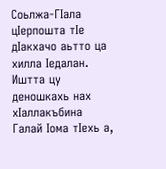Соьлжа-ГIала цIерпошта тIе дIакхачо аьтто ца хилла Iедалан. Иштта цу деношкахь нах хIаллакъбина Галай Iома тIехь а,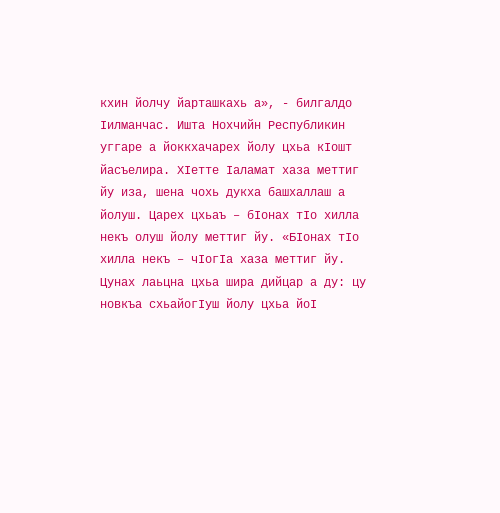кхин йолчу йарташкахь а», - билгалдо Iилманчас. Ишта Нохчийн Республикин уггаре а йоккхачарех йолу цхьа кIошт йасъелира. ХIетте Iаламат хаза меттиг йу иза, шена чохь дукха башхаллаш а йолуш. Царех цхьаъ – бIонах тIо хилла некъ олуш йолу меттиг йу. «БIонах тIо хилла некъ – чIогIа хаза меттиг йу. Цунах лаьцна цхьа шира дийцар а ду: цу новкъа схьайогIуш йолу цхьа йоI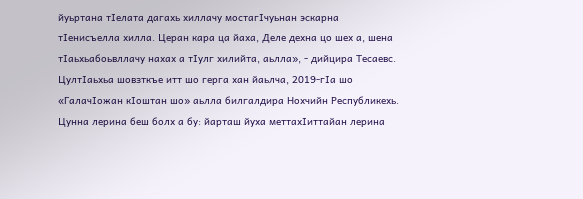йуьртана тIелата дагахь хиллачу мостагIчуьнан эскарна тIенисъелла хилла. Церан кара ца йаха, Деле дехна цо шех а, шена тIаьхьабоьвллачу нахах а тIулг хилийта, аьлла», - дийцира Тесаевс. ЦултIаьхьа шовзткъе итт шо герга хан йаьлча, 2019-гIа шо «ГалачIожан кIоштан шо» аьлла билгалдира Нохчийн Республикехь. Цунна лерина беш болх а бу: йарташ йуха меттахIиттайан лерина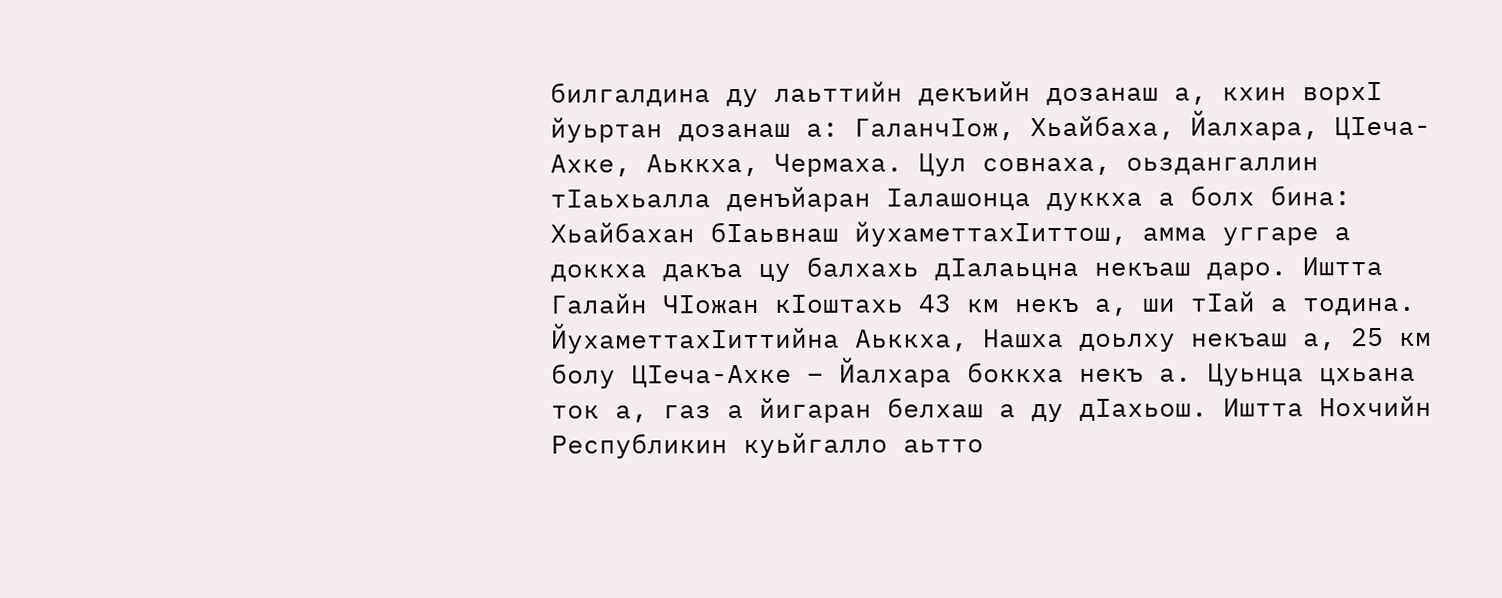билгалдина ду лаьттийн декъийн дозанаш а, кхин ворхI йуьртан дозанаш а: ГаланчIож, Хьайбаха, Йалхара, ЦIеча-Ахке, Аьккха, Чермаха. Цул совнаха, оьздангаллин тIаьхьалла денъйаран Iалашонца дуккха а болх бина: Хьайбахан бIаьвнаш йухаметтахIиттош, амма уггаре а доккха дакъа цу балхахь дIалаьцна некъаш даро. Иштта Галайн ЧIожан кIоштахь 43 км некъ а, ши тIай а тодина. ЙухаметтахIиттийна Аьккха, Нашха доьлху некъаш а, 25 км болу ЦIеча-Ахке – Йалхара боккха некъ а. Цуьнца цхьана ток а, газ а йигаран белхаш а ду дIахьош. Иштта Нохчийн Республикин куьйгалло аьтто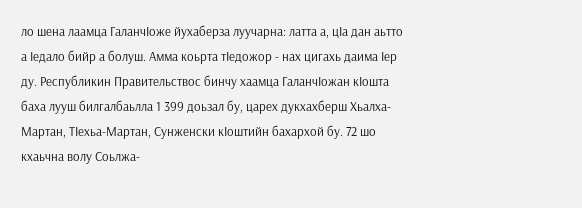ло шена лаамца ГаланчIоже йухаберза луучарна: латта а, цIа дан аьтто а Iедало бийр а болуш. Амма коьрта тIедожор - нах цигахь даима Iер ду. Республикин Правительствос бинчу хаамца ГаланчIожан кIошта баха лууш билгалбаьлла 1 399 доьзал бу, царех дукхахберш Хьалха-Мартан, ТIехьа-Мартан, Сунженски кIоштийн бахархой бу. 72 шо кхаьчна волу Соьлжа-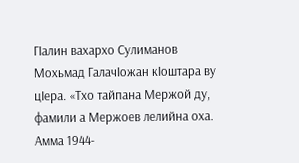ГIалин вахархо Сулиманов Мохьмад ГалачIожан кIоштара ву цIера. «Тхо тайпана Мержой ду, фамили а Мержоев лелийна оха. Амма 1944-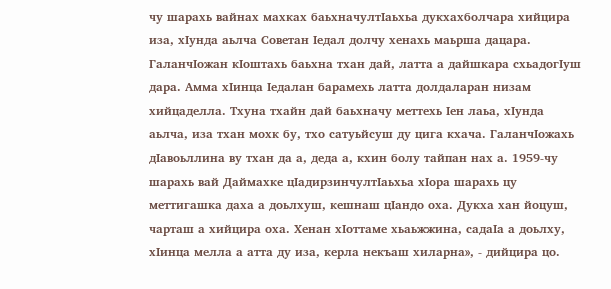чу шарахь вайнах махках баьхначултIаьхьа дукхахболчара хийцира иза, хIунда аьлча Советан Iедал долчу хенахь маьрша дацара. ГаланчIожан кIоштахь баьхна тхан дай, латта а дайшкара схьадогIуш дара. Амма хIинца Iедалан барамехь латта долдаларан низам хийцаделла. Тхуна тхайн дай баьхначу меттехь Iен лаьа, хIунда аьлча, иза тхан мохк бу, тхо сатуьйсуш ду цига кхача. ГаланчIожахь дIавоьллина ву тхан да а, деда а, кхин болу тайпан нах а. 1959-чу шарахь вай Даймахке цIадирзинчултIаьхьа хIора шарахь цу меттигашка даха а доьлхуш, кешнаш цIандо оха. Дукха хан йоцуш, чарташ а хийцира оха. Хенан хIоттаме хьаьжжина, садаIа а доьлху, хIинца мелла а атта ду иза, керла некъаш хиларна», - дийцира цо.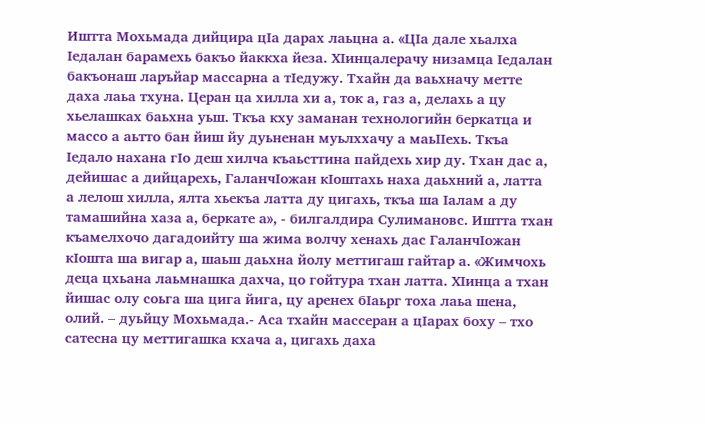Иштта Мохьмада дийцира цIа дарах лаьцна а. «ЦIа дале хьалха Iедалан барамехь бакъо йаккха йеза. ХIинцалерачу низамца Iедалан бакъонаш ларъйар массарна а тIедужу. Тхайн да ваьхначу метте даха лаьа тхуна. Церан ца хилла хи а, ток а, газ а, делахь а цу хьелашках баьхна уьш. Ткъа кху заманан технологийн беркатца и массо а аьтто бан йиш йу дуьненан муьлххачу а маьIIехь. Ткъа Iедало нахана гIо деш хилча къаьсттина пайдехь хир ду. Тхан дас а, дейишас а дийцарехь, ГаланчIожан кIоштахь наха даьхний а, латта а лелош хилла, ялта хьекъа латта ду цигахь, ткъа ша Iалам а ду тамашийна хаза а, беркате а», - билгалдира Сулимановс. Иштта тхан къамелхочо дагадоийту ша жима волчу хенахь дас ГаланчIожан кIошта ша вигар а, шаьш даьхна йолу меттигаш гайтар а. «Жимчохь деца цхьана лаьмнашка дахча, цо гойтура тхан латта. ХIинца а тхан йишас олу соьга ша цига йига, цу аренех бIаьрг тоха лаьа шена, олий. – дуьйцу Мохьмада.- Аса тхайн массеран а цIарах боху – тхо сатесна цу меттигашка кхача а, цигахь даха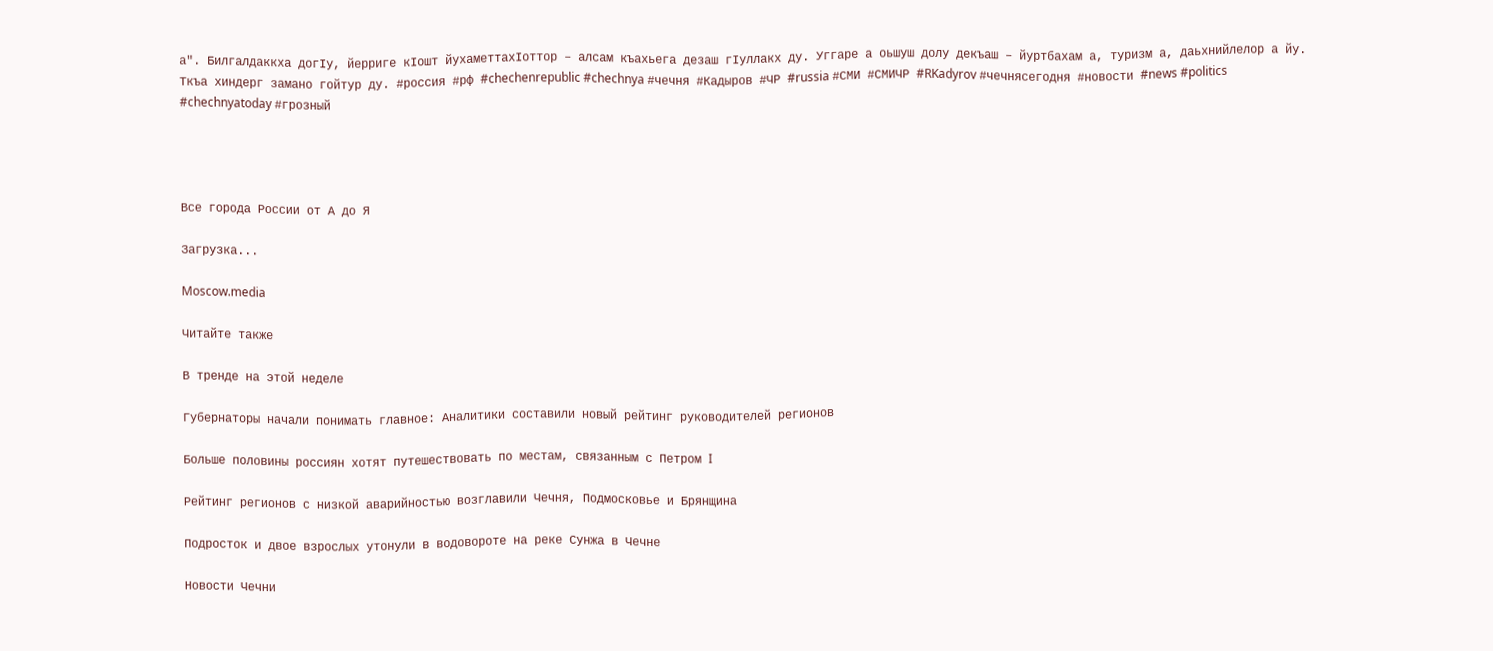а". Билгалдаккха догIу, йерриге кIошт йухаметтахIоттор – алсам къахьега дезаш гIуллакх ду. Уггаре а оьшуш долу декъаш – йуртбахам а, туризм а, даьхнийлелор а йу. Ткъа хиндерг замано гойтур ду. #россия #рф #chechenrepublic #chechnya #чечня #Кадыров #ЧР #russia #СМИ #СМИЧР #RKadyrov #чечнясегодня #новости #news #politics #chechnyatoday #грозный




Все города России от А до Я

Загрузка...

Moscow.media

Читайте также

В тренде на этой неделе

Губернаторы начали понимать главное: Аналитики составили новый рейтинг руководителей регионов

Больше половины россиян хотят путешествовать по местам, связанным с Петром I

Рейтинг регионов с низкой аварийностью возглавили Чечня, Подмосковье и Брянщина

Подросток и двое взрослых утонули в водовороте на реке Сунжа в Чечне

Новости Чечни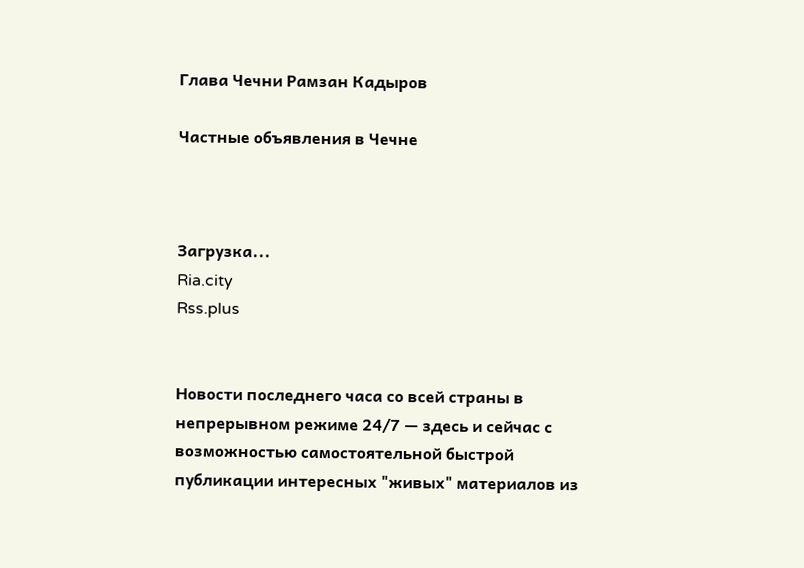Глава Чечни Рамзан Кадыров

Частные объявления в Чечне



Загрузка...
Ria.city
Rss.plus


Новости последнего часа со всей страны в непрерывном режиме 24/7 — здесь и сейчас с возможностью самостоятельной быстрой публикации интересных "живых" материалов из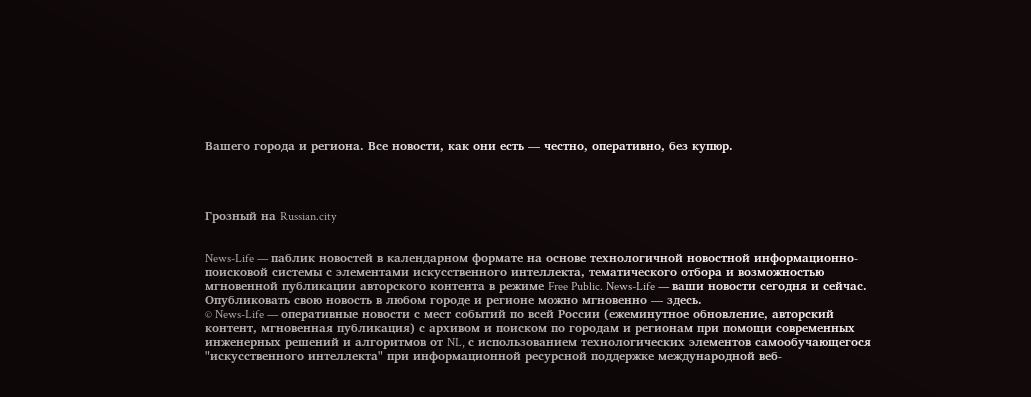Вашего города и региона. Все новости, как они есть — честно, оперативно, без купюр.




Грозный на Russian.city


News-Life — паблик новостей в календарном формате на основе технологичной новостной информационно-поисковой системы с элементами искусственного интеллекта, тематического отбора и возможностью мгновенной публикации авторского контента в режиме Free Public. News-Life — ваши новости сегодня и сейчас. Опубликовать свою новость в любом городе и регионе можно мгновенно — здесь.
© News-Life — оперативные новости с мест событий по всей России (ежеминутное обновление, авторский контент, мгновенная публикация) с архивом и поиском по городам и регионам при помощи современных инженерных решений и алгоритмов от NL, с использованием технологических элементов самообучающегося "искусственного интеллекта" при информационной ресурсной поддержке международной веб-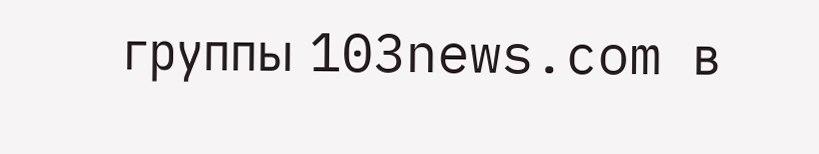группы 103news.com в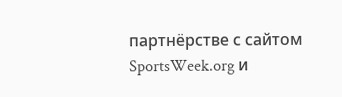партнёрстве с сайтом SportsWeek.org и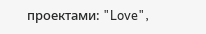проектами: "Love",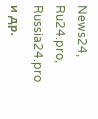News24, Ru24.pro, Russia24.pro и др.